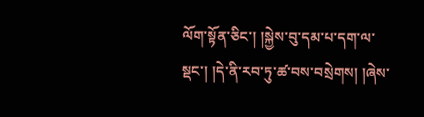ལོག་སྟོན་ཅིང་། །སྐྱེས་བུ་དམ་པ་དག་ལ་སྡང་། །དེ་ནི་རབ་ཏུ་ཚ་བས་བསྲེགས། །ཞེས་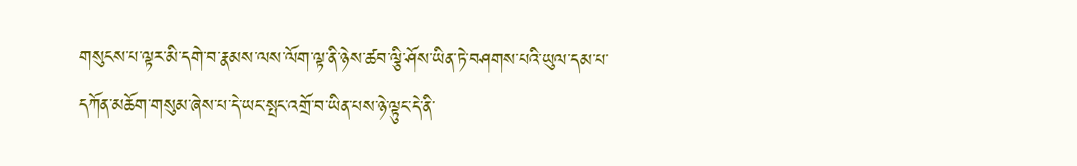གསུངས་པ་ལྟར་མི་དགེ་བ་རྣམས་ལས་ལོག་ལྟ་ནི་ཉེས་ཚབ་ལྕི་ཤོས་ཡིན་ཏེ་བཤགས་པའི་ཡུལ་དམ་པ་དཀོན་མཆོག་གསུམ་ཞེས་པ་དེ་ཡང་སྤང་འགྲོ་བ་ཡིན་པས་ཉེ་ལྟུང་དེ་ནི་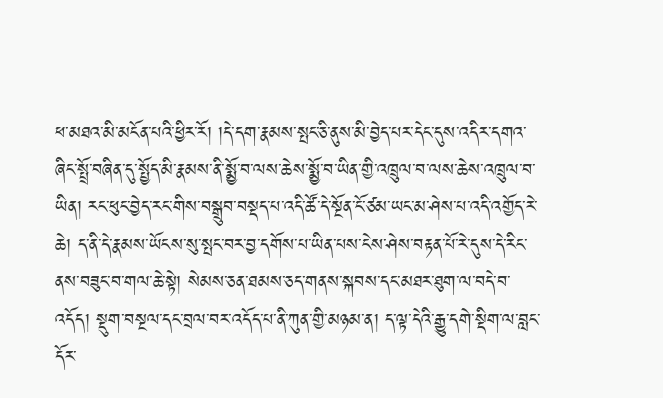ཕ་མཐའ་མི་མངོན་པའི་ཕྱིར་རོ། །དེ་དག་རྣམས་སྤང་ཅི་ནུས་མི་བྱེད་པར་དེང་དུས་འདིར་དགའ་ཞིང་སྤྲོ་བཞིན་དུ་སྤྱོད་མི་རྣམས་ནི་སྨྱོ་བ་ལས་ཆེས་སྨྱོ་བ་ཡིན་གྱི་འཁྲུལ་བ་ལས་ཆེས་འཁྲུལ་བ་ཡིན། རང་ཕུང་བྱེད་རང་གིས་བསྒྲུབ་བསྡད་པ་འདི་ཚོ་དེ་སྔོན་ངོ་ཙམ་ཡང་མ་ཤེས་པ་འདི་འགྱོད་རེ་ཆེ། ད་ནི་དེ་རྣམས་ཡོངས་སུ་སྤང་བར་བྱ་དགོས་པ་ཡིན་པས་ངེས་ཤེས་བརྟན་པོ་རེ་དུས་དེ་རིང་ནས་བཟུང་བ་གལ་ཆེ་སྟེ། སེམས་ཅན་ཐམས་ཅད་གནས་སྐབས་དང་མཐར་ཐུག་ལ་བདེ་བ་འདོད། སྡུག་བསྔལ་དང་བྲལ་བར་འདོད་པ་ནི་ཀུན་གྱི་མཉམ་ན། ད་ལྟ་དེའི་རྒྱུ་དགེ་སྡིག་ལ་བླང་དོར་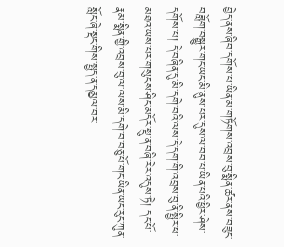བྱེད་ནས་ཞིབ་དགོས་པ་ཡིན་མ་གཏོགས་འབྲས་བུ་སྨིན་ཚར་ནས་བཟུང་བཟློག་བསྒྱུར་གང་ཡང་མི་ནུས་པར་དུས་ལ་བབ་པ་ཡིན་པའི་ཕྱིར་ཤེས་དགོས་པ། དེ་བཞིན་དུ་མི་དགེ་བའི་ལས་དེ་དག་གི་འབྲས་བུ་ནི་སྤྱིར་ཕ་མཐའ་ཡས་པར་གསུངས་ཤིང་མདོར་སྡུ་ན་བཞི་རེར་འདུས་ཏེ། དང་པོ་རྣམ་སྨིན་གྱི་འབྲས་བུ་ལ་ལས་མི་དགེ་བ་བཅུ་པོ་གང་ཡིན་ཡང་རུང་ཀུན་སློང་ཞེ་སྡང་གིས་སྤྱད་ན་དམྱལ་བར་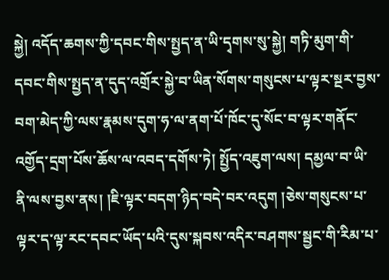སྐྱེ། འདོད་ཆགས་ཀྱི་དབང་གིས་སྤྱད་ན་ཡི་དྭགས་སུ་སྐྱེ། གཏི་མུག་གི་དབང་གིས་སྤྱད་ན་དུད་འགྲོར་སྐྱེ་བ་ཡིན་སོགས་གསུངས་པ་ལྟར་སྔར་བྱས་བག་མེད་ཀྱི་ལས་རྣམས་དུག་ཧ་ལ་ནག་པོ་ཁོང་དུ་སོང་བ་ལྟར་གནོང་འགྱོད་དྲག་པོས་ཆོས་ལ་འབད་དགོས་ཏེ། སྤྱོད་འཇུག་ལས། དམྱལ་བ་ཡི་ནི་ལས་བྱས་ནས། །ཇི་ལྟར་བདག་ཉིད་བདེ་བར་འདུག །ཅེས་གསུངས་པ་ལྟར་ད་ལྟ་རང་དབང་ཡོད་པའི་དུས་སྐབས་འདིར་བཤགས་སྦྱང་གི་རིམ་པ་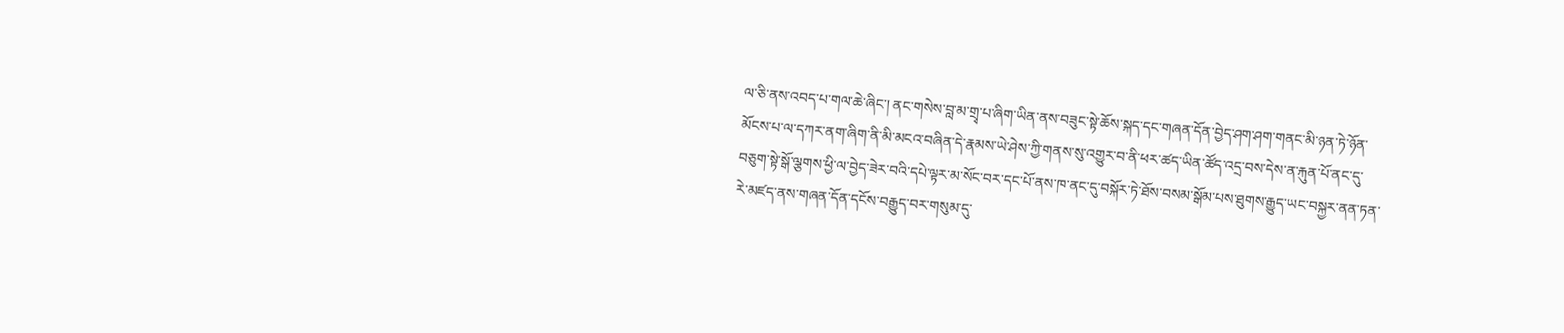ལ་ཅི་ནས་འབད་པ་གལ་ཆེ་ཞིང་། ནང་གསེས་བླ་མ་གྲྭ་པ་ཞིག་ཡིན་ནས་བཟུང་སྟེ་ཆོས་སྐད་དང་གཞན་དོན་བྱེད་ཤག་ཤག་གནང་མི་ཉན་ཏེ་ཉོན་མོངས་པ་ལ་དཀར་ནག་ཞིག་ནི་མི་མངའ་བཞིན་དེ་རྣམས་ཡེ་ཤེས་ཀྱི་གནས་སུ་འགྱུར་བ་ནི་ཕར་ཚད་ཡིན་ཚོད་འདྲ་བས་དེས་ན་རྐུན་པོ་ནང་དུ་བཅུག་སྟེ་སྒོ་ལྕགས་ཕྱི་ལ་བྱེད་ཟེར་བའི་དཔེ་ལྟར་མ་སོང་བར་དང་པོ་ནས་ཁ་ནང་དུ་བསྐོར་ཏེ་ཐོས་བསམ་སྒོམ་པས་ཐུགས་རྒྱུད་ཡང་བསྐྱར་ནན་ཏན་རེ་མཛད་ནས་གཞན་དོན་དངོས་བརྒྱུད་བར་གསུམ་དུ་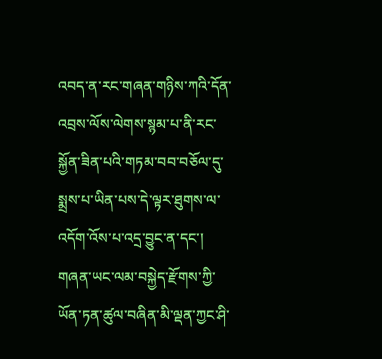འབད་ན་རང་གཞན་གཉིས་ཀའི་དོན་འབྲས་ལོས་ལེགས་སྙམ་པ་ནི་རང་སྐྱོན་ཟིན་པའི་གཏམ་བབ་བཅོལ་དུ་སྨྲས་པ་ཡིན་པས་དེ་ལྟར་ཐུགས་ལ་འདོག་འོས་པ་འདྲ་བྱུང་ན་དང་། གཞན་ཡང་ལམ་བསྐྱེད་རྫོགས་ཀྱི་ཡོན་ཏན་ཚུལ་བཞིན་མི་ལྡན་ཀྱང་ཤི་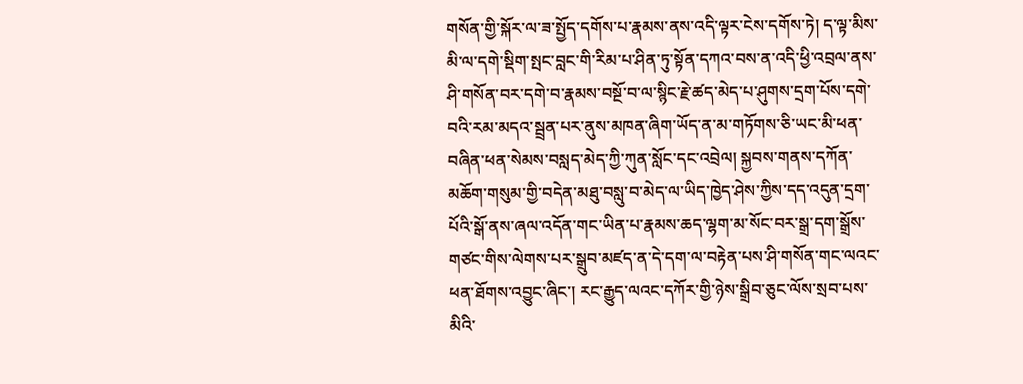གསོན་གྱི་སྐོར་ལ་ཟ་སྤྱོད་དགོས་པ་རྣམས་ནས་འདི་ལྟར་ངེས་དགོས་ཏེ། ད་ལྟ་མིས་མི་ལ་དགེ་སྡིག་སྤང་བླང་གི་རིམ་པ་ཤིན་ཏུ་སྟོན་དཀའ་བས་ན་འདི་ཕྱི་འབྲལ་ནས་ཤི་གསོན་བར་དགེ་བ་རྣམས་བསྔོ་བ་ལ་སྙིང་རྗེ་ཚད་མེད་པ་ཤུགས་དྲག་པོས་དགེ་བའི་རམ་མདའ་སྦྲན་པར་ནུས་མཁན་ཞིག་ཡོད་ན་མ་གཏོགས་ཅི་ཡང་མི་ཕན་བཞིན་ཕན་སེམས་བསླད་མེད་ཀྱི་ཀུན་སློང་དང་འབྲེལ། སྐྱབས་གནས་དཀོན་མཆོག་གསུམ་གྱི་བདེན་མཐུ་བསླུ་བ་མེད་ལ་ཡིད་ཁྱེད་ཤེས་ཀྱིས་དད་འདུན་དྲག་པོའི་སྒོ་ནས་ཞལ་འདོན་གང་ཡིན་པ་རྣམས་ཆད་ལྷག་མ་སོང་བར་སྒྲ་དག་སྒྲོས་གཙང་གིས་ལེགས་པར་སྒྲུབ་མཛད་ན་དེ་དག་ལ་བརྟེན་པས་ཤི་གསོན་གང་ལའང་ཕན་ཐོགས་འབྱུང་ཞིང་། རང་རྒྱུད་ལའང་དཀོར་གྱི་ཉེས་སྒྲིབ་ཅུང་ལོས་སྲབ་པས་མིའི་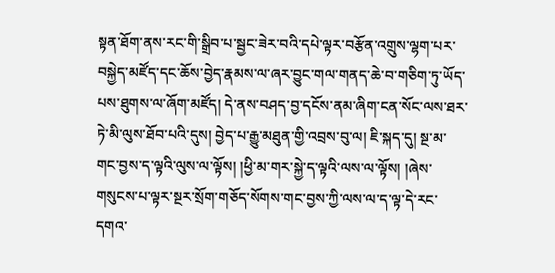སྟན་ཐོག་ནས་རང་གི་སྒྲིབ་པ་སྦྱང་ཟེར་བའི་དཔེ་ལྟར་བརྩོན་འགྲུས་ལྷག་པར་བསྐྱེད་མཛོད་དང་ཆོས་བྱེད་རྣམས་ལ་ཞར་བྱུང་གལ་གནད་ཆེ་བ་གཅིག་ཏུ་ཡོད་པས་ཐུགས་ལ་ཞོག་མཛོད། དེ་ནས་བཤད་བྱ་དངོས་ནམ་ཞིག་ངན་སོང་ལས་ཐར་ཏེ་མི་ལུས་ཐོབ་པའི་དུས། བྱེད་པ་རྒྱུ་མཐུན་གྱི་འབྲས་བུ་ལ། ཇི་སྐད་དུ། སྔ་མ་གང་བྱས་ད་ལྟའི་ལུས་ལ་ལྟོས། །ཕྱི་མ་གར་སྐྱེ་ད་ལྟའི་ལས་ལ་ལྟོས། །ཞེས་གསུངས་པ་ལྟར་སྔར་སྲོག་གཅོད་སོགས་གང་བྱས་ཀྱི་ལས་ལ་ད་ལྟ་དེ་རང་དགའ་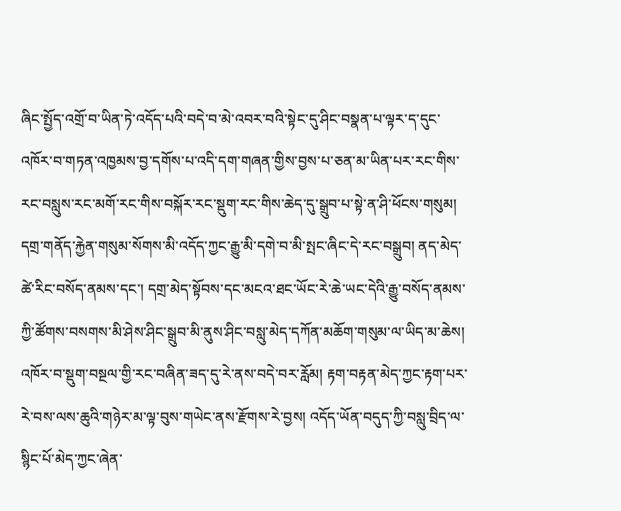ཞིང་སྤྱོད་འགྲོ་བ་ཡིན་ཏེ་འདོད་པའི་བདེ་བ་མེ་འབར་བའི་སྟེང་དུ་ཤིང་བསྣན་པ་ལྟར་ད་དུང་འཁོར་བ་གཏན་འཁྱམས་བྱ་དགོས་པ་འདི་དག་གཞན་གྱིས་བྱས་པ་ཅན་མ་ཡིན་པར་རང་གིས་རང་བསླུས་རང་མགོ་རང་གིས་བསྐོར་རང་སྡུག་རང་གིས་ཆེད་དུ་སྒྲུབ་པ་སྟེ་ན་ཤི་ཕོངས་གསུམ། དགྲ་གནོད་རྐྱེན་གསུམ་སོགས་མི་འདོད་ཀྱང་རྒྱུ་མི་དགེ་བ་མི་སྤང་ཞིང་དེ་རང་བསྒྲུབ། ནད་མེད་ཚེ་རིང་བསོད་ནམས་དང་། དགྲ་མེད་སྟོབས་དང་མངའ་ཐང་ཡོང་རེ་ཆེ་ཡང་དེའི་རྒྱུ་བསོད་ནམས་ཀྱི་ཚོགས་བསགས་མི་ཤེས་ཤིང་སྒྲུབ་མི་ནུས་ཤིང་བསླུ་མེད་དཀོན་མཆོག་གསུམ་ལ་ཡིད་མ་ཆེས། འཁོར་བ་སྡུག་བསྔལ་གྱི་རང་བཞིན་ཟད་དུ་རེ་ནས་བདེ་བར་རློམ། རྟག་བརྟན་མེད་ཀྱང་རྟག་པར་རེ་བས་ལས་ཆུའི་གཉེར་མ་ལྟ་བུས་གཡེང་ནས་རྫོགས་རེ་བྱས། འདོད་ཡོན་བདུད་ཀྱི་བསླུ་བྲིད་ལ་སྙིང་པོ་མེད་ཀྱང་ཞེན་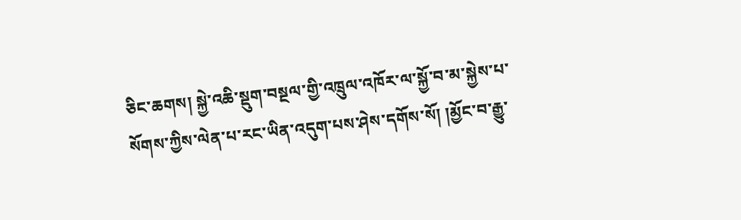ཅིང་ཆགས། སྐྱེ་འཆི་སྡུག་བསྔལ་གྱི་འཁྲུལ་འཁོར་ལ་སྐྱོ་བ་མ་སྐྱེས་པ་སོགས་ཀྱིས་ལེན་པ་རང་ཡིན་འདུག་པས་ཤེས་དགོས་སོ། །མྱོང་བ་རྒྱུ་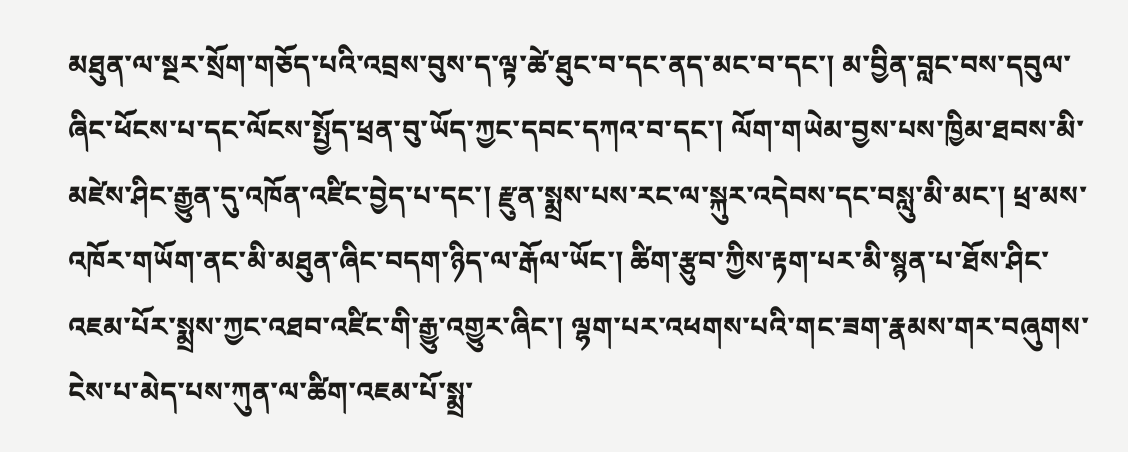མཐུན་ལ་སྔར་སྲོག་གཅོད་པའི་འབྲས་བུས་ད་ལྟ་ཚེ་ཐུང་བ་དང་ནད་མང་བ་དང་། མ་བྱིན་བླང་བས་དབུལ་ཞིང་ཕོངས་པ་དང་ལོངས་སྤྱོད་ཕྲན་བུ་ཡོད་ཀྱང་དབང་དཀའ་བ་དང་། ལོག་གཡེམ་བྱས་པས་ཁྱིམ་ཐབས་མི་མཛེས་ཤིང་རྒྱུན་དུ་འཁོན་འཛིང་བྱེད་པ་དང་། རྫུན་སྨྲས་པས་རང་ལ་སྐུར་འདེབས་དང་བསླུ་མི་མང་། ཕྲ་མས་འཁོར་གཡོག་ནང་མི་མཐུན་ཞིང་བདག་ཉིད་ལ་རྒོལ་ཡོང་། ཚིག་རྩུབ་ཀྱིས་རྟག་པར་མི་སྙན་པ་ཐོས་ཤིང་འཇམ་པོར་སྨྲས་ཀྱང་འཐབ་འཛིང་གི་རྒྱུ་འགྱུར་ཞིང་། ལྷག་པར་འཕགས་པའི་གང་ཟག་རྣམས་གར་བཞུགས་ངེས་པ་མེད་པས་ཀུན་ལ་ཚིག་འཇམ་པོ་སྨྲ་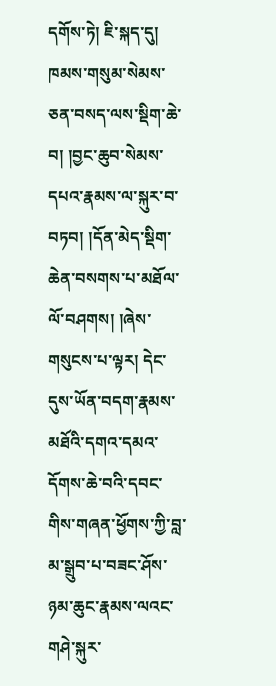དགོས་ཏེ། ཇི་སྐད་དུ། ཁམས་གསུམ་སེམས་ཅན་བསད་ལས་སྡིག་ཆེ་བ། །བྱང་ཆུབ་སེམས་དཔའ་རྣམས་ལ་སྐུར་བ་བཏབ། །དོན་མེད་སྡིག་ཆེན་བསགས་པ་མཐོལ་ལོ་བཤགས། །ཞེས་གསུངས་པ་ལྟར། དེང་དུས་ཡོན་བདག་རྣམས་མཐོའི་དགའ་དམའ་དོགས་ཆེ་བའི་དབང་གིས་གཞན་ཕྱོགས་ཀྱི་བླ་མ་སྒྲུབ་པ་བཟང་ཤོས་ཉམ་ཆུང་རྣམས་ལའང་གཤེ་སྐུར་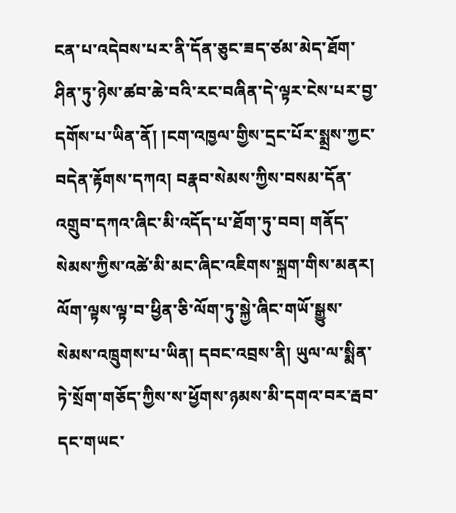ངན་པ་འདེབས་པར་ནི་དོན་ཅུང་ཟད་ཙམ་མེད་ཐོག་ཤིན་ཏུ་ཉེས་ཚབ་ཆེ་བའི་རང་བཞིན་དེ་ལྟར་ངེས་པར་བྱ་དགོས་པ་ཡིན་ནོ། །ངག་འཁྱལ་གྱིས་དྲང་པོར་སྨྲས་ཀྱང་བདེན་རྟོགས་དཀའ། བརྣབ་སེམས་ཀྱིས་བསམ་དོན་འགྲུབ་དཀའ་ཞིང་མི་འདོད་པ་ཐོག་ཏུ་བབ། གནོད་སེམས་ཀྱིས་འཚེ་མི་མང་ཞིང་འཇིགས་སྐྲག་གིས་མནར། ལོག་ལྟས་ལྟ་བ་ཕྱིན་ཅི་ལོག་ཏུ་སྐྱེ་ཞིང་གཡོ་སྒྱུས་སེམས་འཁྲུགས་པ་ཡིན། དབང་འབྲས་ནི། ཡུལ་ལ་སྨིན་ཏེ་སྲོག་གཅོད་ཀྱིས་ས་ཕྱོགས་ཉམས་མི་དགའ་བར་རྦབ་དང་གཡང་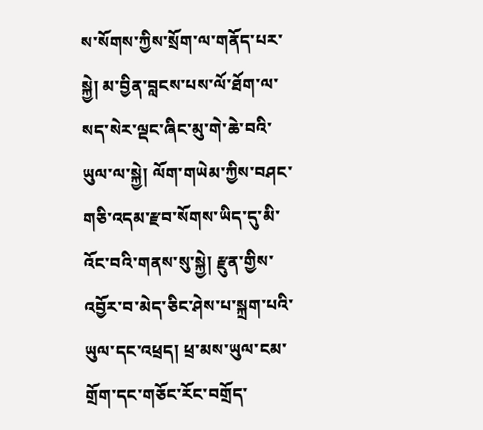ས་སོགས་ཀྱིས་སྲོག་ལ་གནོད་པར་སྐྱེ། མ་བྱིན་བླངས་པས་ལོ་ཐོག་ལ་སད་སེར་ལྡང་ཞིང་མུ་གེ་ཆེ་བའི་ཡུལ་ལ་སྐྱེ། ལོག་གཡེམ་ཀྱིས་བཤང་གཅི་འདམ་རྫབ་སོགས་ཡིད་དུ་མི་འོང་བའི་གནས་སུ་སྐྱེ། རྫུན་གྱིས་འབྱོར་བ་མེད་ཅིང་ཤེས་པ་སྐྲག་པའི་ཡུལ་དང་འཕྲད། ཕྲ་མས་ཡུལ་ངམ་གྲོག་དང་གཅོང་རོང་བགྲོད་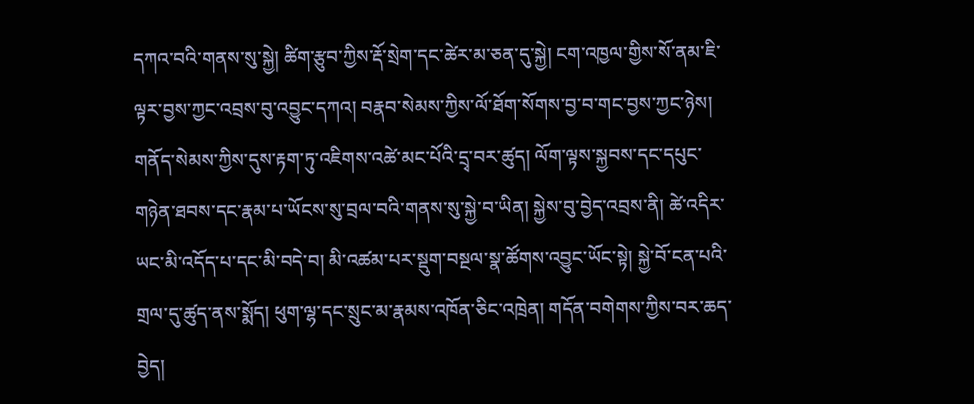དཀའ་བའི་གནས་སུ་སྐྱེ། ཚིག་རྩུབ་ཀྱིས་རྡོ་སྲེག་དང་ཚེར་མ་ཅན་དུ་སྐྱེ། ངག་འཁྱལ་གྱིས་སོ་ནམ་ཇི་ལྟར་བྱས་ཀྱང་འབྲས་བུ་འབྱུང་དཀའ། བརྣབ་སེམས་ཀྱིས་ལོ་ཐོག་སོགས་བྱ་བ་གང་བྱས་ཀྱང་ཉེས། གནོད་སེམས་ཀྱིས་དུས་རྟག་ཏུ་འཇིགས་འཚེ་མང་པོའི་དྲྭ་བར་ཚུད། ལོག་ལྟས་སྐྱབས་དང་དཔུང་གཉེན་ཐབས་དང་རྣམ་པ་ཡོངས་སུ་བྲལ་བའི་གནས་སུ་སྐྱེ་བ་ཡིན། སྐྱེས་བུ་བྱེད་འབྲས་ནི། ཚེ་འདིར་ཡང་མི་འདོད་པ་དང་མི་བདེ་བ། མི་འཚམ་པར་སྡུག་བསྔལ་སྣ་ཚོགས་འབྱུང་ཡོང་སྟེ། སྐྱེ་བོ་ངན་པའི་གྲལ་དུ་ཚུད་ནས་སྨོད། ཕུག་ལྷ་དང་སྲུང་མ་རྣམས་འཁོན་ཅིང་འཁྲེན། གདོན་བགེགས་ཀྱིས་བར་ཆད་བྱེད།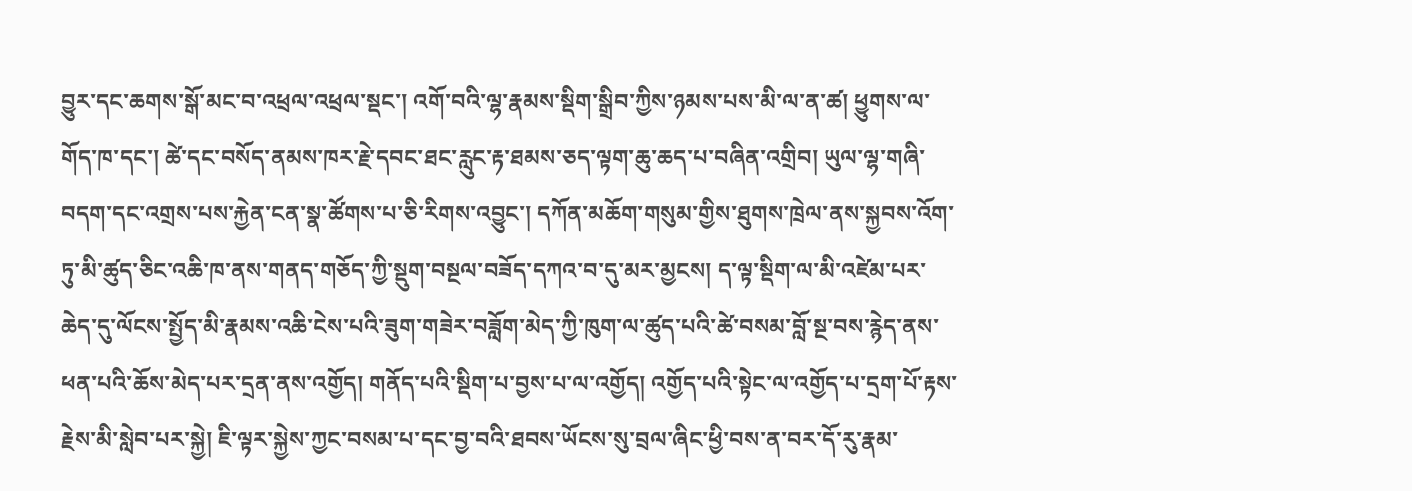བྱུར་དང་ཆགས་སྒོ་མང་བ་འཕྲལ་འཕྲལ་སྡང་། འགོ་བའི་ལྷ་རྣམས་སྡིག་སྒྲིབ་ཀྱིས་ཉམས་པས་མི་ལ་ན་ཚ། ཕྱུགས་ལ་གོད་ཁ་དང་། ཚེ་དང་བསོད་ནམས་ཁར་རྗེ་དབང་ཐང་རླུང་རྟ་ཐམས་ཅད་ལྟག་ཆུ་ཆད་པ་བཞིན་འགྲིབ། ཡུལ་ལྷ་གཞི་བདག་དང་འགྲས་པས་རྐྱེན་ངན་སྣ་ཚོགས་པ་ཅི་རིགས་འབྱུང་། དཀོན་མཆོག་གསུམ་གྱིས་ཐུགས་ཁྲེལ་ནས་སྐྱབས་འོག་ཏུ་མི་ཚུད་ཅིང་འཆི་ཁ་ནས་གནད་གཅོད་ཀྱི་སྡུག་བསྔལ་བཟོད་དཀའ་བ་དུ་མར་མྱངས། ད་ལྟ་སྡིག་ལ་མི་འཛེམ་པར་ཆེད་དུ་ལོངས་སྤྱོད་མི་རྣམས་འཆི་ངེས་པའི་ཟུག་གཟེར་བཟློག་མེད་ཀྱི་ཁུག་ལ་ཚུད་པའི་ཚེ་བསམ་བློ་སྔ་བས་རྙེད་ནས་ཕན་པའི་ཆོས་མེད་པར་དྲན་ནས་འགྱོད། གནོད་པའི་སྡིག་པ་བྱས་པ་ལ་འགྱོད། འགྱོད་པའི་སྟེང་ལ་འགྱོད་པ་དྲག་པོ་རྟས་རྗེས་མི་སླེབ་པར་སྐྱེ། ཇི་ལྟར་སྐྱེས་ཀྱང་བསམ་པ་དང་བྱ་བའི་ཐབས་ཡོངས་སུ་བྲལ་ཞིང་ཕྱི་བས་ན་བར་དོ་རུ་རྣམ་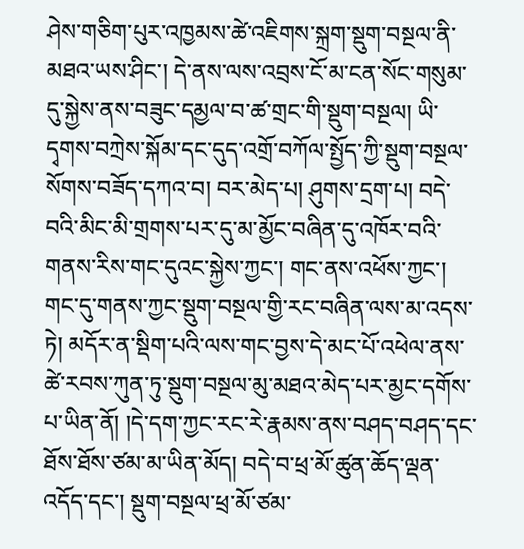ཤེས་གཅིག་པུར་འཁྱམས་ཚེ་འཇིགས་སྐྲག་སྡུག་བསྔལ་ནི་མཐའ་ཡས་ཤིང་། དེ་ནས་ལས་འབྲས་ངོ་མ་ངན་སོང་གསུམ་དུ་སྐྱེས་ནས་བཟུང་དམྱལ་བ་ཚ་གྲང་གི་སྡུག་བསྔལ། ཡི་དྭགས་བཀྲེས་སྐོམ་དང་དུད་འགྲོ་བཀོལ་སྤྱོད་ཀྱི་སྡུག་བསྔལ་སོགས་བཟོད་དཀའ་བ། བར་མེད་པ། ཤུགས་དྲག་པ། བདེ་བའི་མིང་མི་གྲགས་པར་དུ་མ་མྱོང་བཞིན་དུ་འཁོར་བའི་གནས་རིས་གང་དུའང་སྐྱེས་ཀྱང་། གང་ནས་འཕོས་ཀྱང་། གང་དུ་གནས་ཀྱང་སྡུག་བསྔལ་གྱི་རང་བཞིན་ལས་མ་འདས་ཏེ། མདོར་ན་སྡིག་པའི་ལས་གང་བྱས་དེ་མང་པོ་འཕེལ་ནས་ཚེ་རབས་ཀུན་ཏུ་སྡུག་བསྔལ་མུ་མཐའ་མེད་པར་མྱང་དགོས་པ་ཡིན་ནོ། །དེ་དག་ཀྱང་རང་རེ་རྣམས་ནས་བཤད་བཤད་དང་ཐོས་ཐོས་ཙམ་མ་ཡིན་མོད། བདེ་བ་ཕྲ་མོ་ཚུན་ཆོད་ལྡན་འདོད་དང་། སྡུག་བསྔལ་ཕྲ་མོ་ཙམ་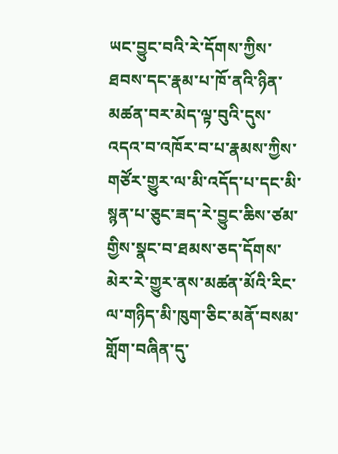ཡང་བྱུང་བའི་རེ་དོགས་ཀྱིས་ཐབས་དང་རྣམ་པ་ཁོ་ནའི་ཉིན་མཚན་བར་མེད་ལྟ་བུའི་དུས་འདའ་བ་འཁོར་བ་པ་རྣམས་ཀྱིས་གཙོར་གྱུར་ལ་མི་འདོད་པ་དང་མི་སྙན་པ་ཅུང་ཟད་རེ་བྱུང་ཆིས་ཙམ་གྱིས་སྣང་བ་ཐམས་ཅད་དོགས་མེར་རེ་གྱུར་ནས་མཚན་མོའི་རིང་ལ་གཉིད་མི་ཁུག་ཅིང་མནོ་བསམ་གློག་བཞིན་དུ་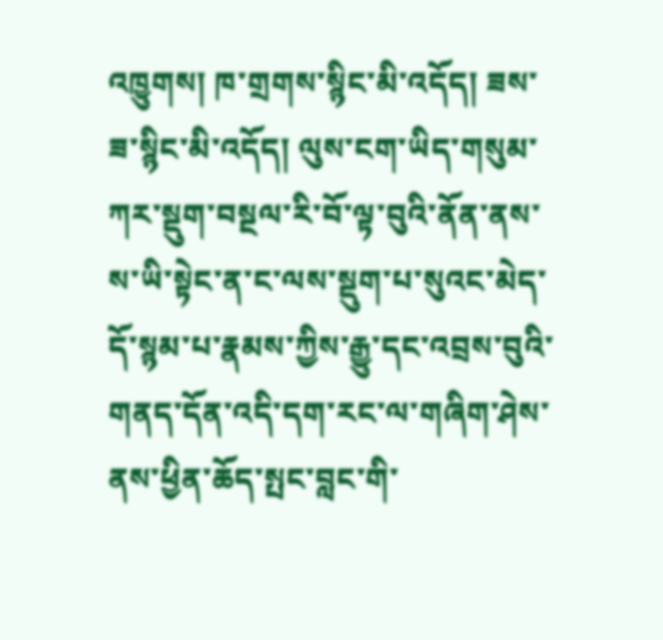འཁྱུགས། ཁ་གྲགས་སྙིང་མི་འདོད། ཟས་ཟ་སྙིང་མི་འདོད། ལུས་ངག་ཡིད་གསུམ་ཀར་སྡུག་བསྔལ་རི་བོ་ལྟ་བུའི་ནོན་ནས་ས་ཡི་སྟེང་ན་ང་ལས་སྡུག་པ་སུའང་མེད་དོ་སྙམ་པ་རྣམས་ཀྱིས་རྒྱུ་དང་འབྲས་བུའི་གནད་དོན་འདི་དག་རང་ལ་གཞིག་ཤེས་ནས་ཕྱིན་ཆོད་སྤང་བླང་གི་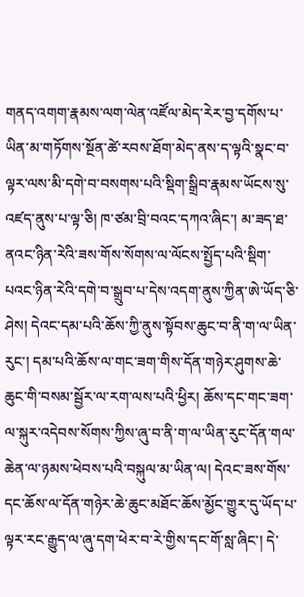གནད་འགག་རྣམས་ལག་ལེན་འཛོལ་མེད་རེར་བྱ་དགོས་པ་ཡིན་མ་གཏོགས་སྔོན་ཚེ་རབས་ཐོག་མེད་ནས་ད་ལྟའི་སྣང་བ་ལྟར་ལས་མི་དགེ་བ་བསགས་པའི་སྡིག་སྒྲིབ་རྣམས་ཡོངས་སུ་འཛད་ནུས་པ་ལྟ་ཅི། ཁ་ཙམ་བྲི་བའང་དཀའ་ཞིང་། མ་ཟད་ཐ་ནའང་ཉིན་རེའི་ཟས་གོས་སོགས་ལ་ལོངས་སྤྱོད་པའི་སྡིག་པའང་ཉིན་རེའི་དགེ་བ་སྒྲུབ་པ་དེས་འདག་ནུས་ཀྱིན་ཨེ་ཡོད་ཅི་ཤེས། དེའང་དམ་པའི་ཆོས་ཀྱི་ནུས་སྟོབས་ཆུང་བ་ནི་ག་ལ་ཡིན་རུང་། དམ་པའི་ཆོས་ལ་གང་ཟག་གིས་དོན་གཉེར་ཤུགས་ཆེ་ཆུང་གི་བསམ་སྦྱོར་ལ་རག་ལས་པའི་ཕྱིར། ཆོས་དང་གང་ཟག་ལ་སྐུར་འདེབས་སོགས་ཀྱིས་ཞུ་བ་ནི་ག་ལ་ཡིན་རུང་དོན་གལ་ཆེན་ལ་ཉམས་ཕེབས་པའི་བསྐུལ་མ་ཡིན་ལ། དེའང་ཟས་གོས་དང་ཆོས་ལ་དོན་གཉེར་ཆེ་ཆུང་མཐོང་ཆོས་མྱོང་གྱུར་དུ་ཡོད་པ་ལྟར་རང་རྒྱུད་ལ་ཞུ་དག་ཕེར་བ་རེ་གྱིས་དང་གོ་སླ་ཞིང་། དེ་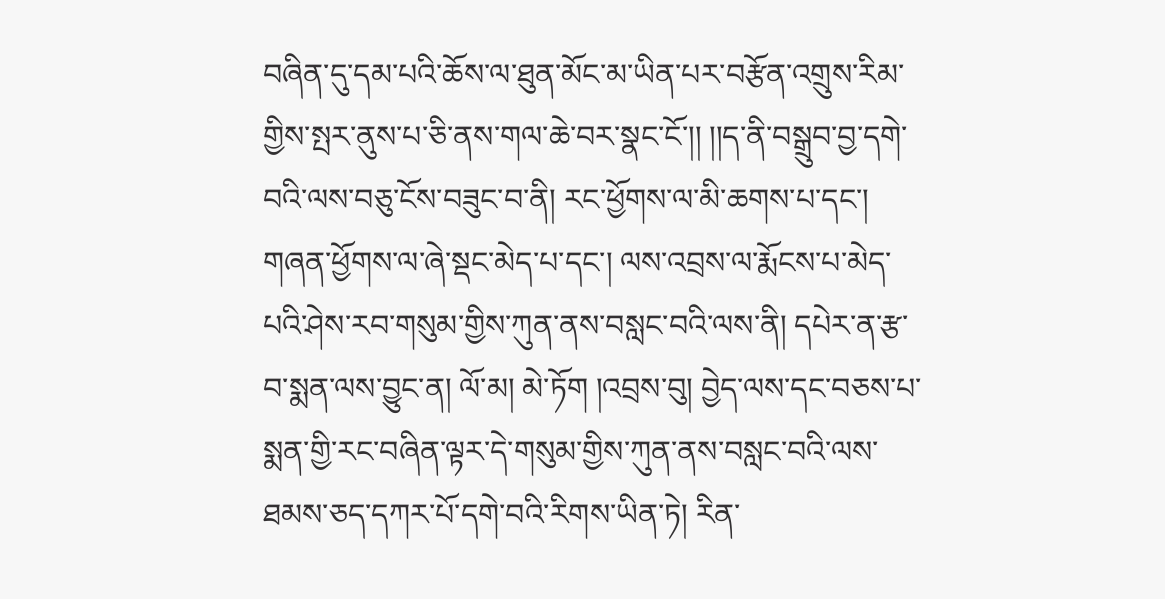བཞིན་དུ་དམ་པའི་ཆོས་ལ་ཐུན་མོང་མ་ཡིན་པར་བརྩོན་འགྲུས་རིམ་གྱིས་སྤར་ནུས་པ་ཅི་ནས་གལ་ཆེ་བར་སྣང་ངོ་།། །།ད་ནི་བསྒྲུབ་བྱ་དགེ་བའི་ལས་བཅུ་ངོས་བཟུང་བ་ནི། རང་ཕྱོགས་ལ་མི་ཆགས་པ་དང་། གཞན་ཕྱོགས་ལ་ཞེ་སྡང་མེད་པ་དང་། ལས་འབྲས་ལ་རྨོངས་པ་མེད་པའི་ཤེས་རབ་གསུམ་གྱིས་ཀུན་ནས་བསླང་བའི་ལས་ནི། དཔེར་ན་རྩ་བ་སྨན་ལས་བྱུང་ན། ལོ་མ། མེ་ཏོག །འབྲས་བུ། བྱེད་ལས་དང་བཅས་པ་སྨན་གྱི་རང་བཞིན་ལྟར་དེ་གསུམ་གྱིས་ཀུན་ནས་བསླང་བའི་ལས་ཐམས་ཅད་དཀར་པོ་དགེ་བའི་རིགས་ཡིན་ཏེ། རིན་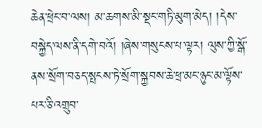ཆེན་ཕྲེང་བ་ལས། མ་ཆགས་མི་སྡང་གཏི་མུག་མེད། །དེས་བསྐྱེད་ལས་ནི་དགེ་བའོ། །ཞེས་གསུངས་པ་ལྟར། ལུས་ཀྱི་སྒོ་ནས་སྲོག་བཅད་སྤངས་ཏེ་སྲོག་སྐྱབས་ཆེ་ཕྲ་མང་ཉུང་མ་ལྟོས་པར་ཅི་འགྲུབ་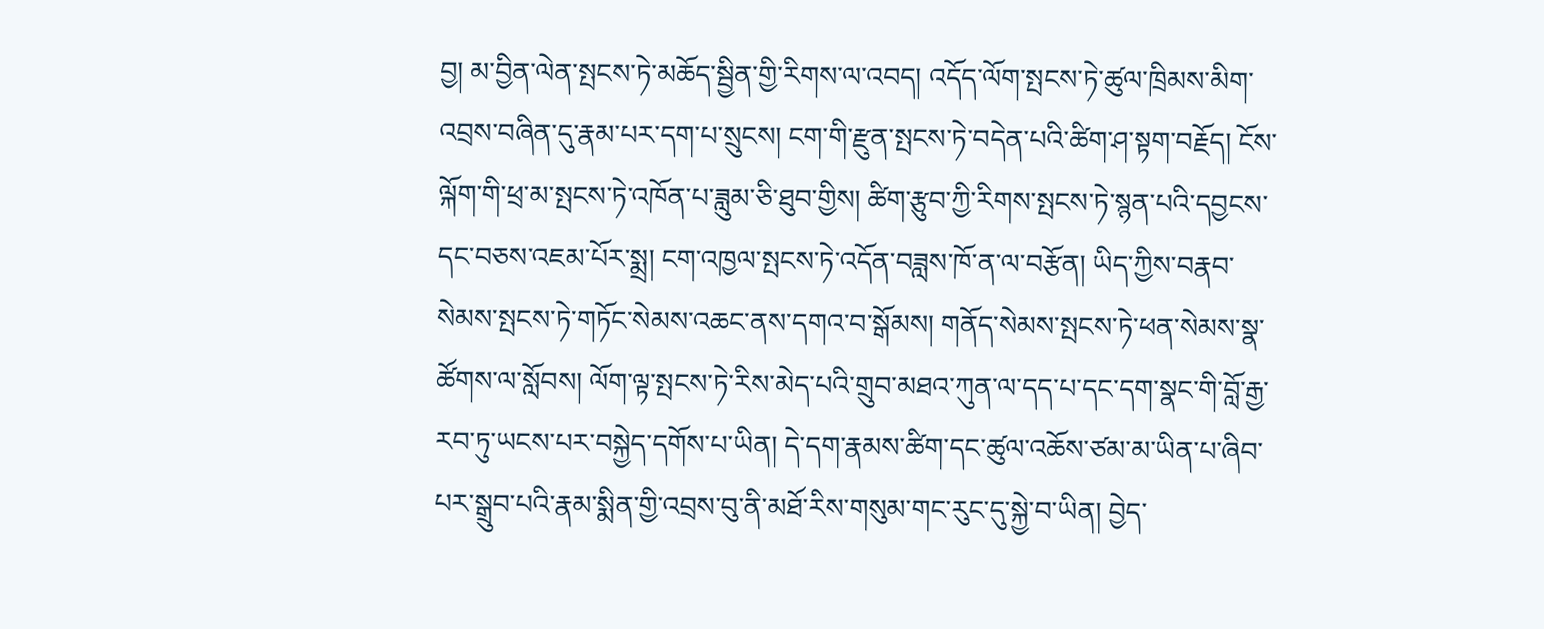བྱ། མ་བྱིན་ལེན་སྤངས་ཏེ་མཆོད་སྦྱིན་གྱི་རིགས་ལ་འབད། འདོད་ལོག་སྤངས་ཏེ་ཚུལ་ཁྲིམས་མིག་འབྲས་བཞིན་དུ་རྣམ་པར་དག་པ་སྲུངས། ངག་གི་རྫུན་སྤངས་ཏེ་བདེན་པའི་ཚིག་ཤ་སྟག་བརྗོད། ངོས་ལྐོག་གི་ཕྲ་མ་སྤངས་ཏེ་འཁོན་པ་ཟླུམ་ཅི་ཐུབ་གྱིས། ཚིག་རྩུབ་ཀྱི་རིགས་སྤངས་ཏེ་སྙན་པའི་དབྱངས་དང་བཅས་འཇམ་པོར་སྨྲ། ངག་འཁྱལ་སྤངས་ཏེ་འདོན་བཟླས་ཁོ་ན་ལ་བརྩོན། ཡིད་ཀྱིས་བརྣབ་སེམས་སྤངས་ཏེ་གཏོང་སེམས་འཆང་ནས་དགའ་བ་སྒོམས། གནོད་སེམས་སྤངས་ཏེ་ཕན་སེམས་སྣ་ཚོགས་ལ་སློབས། ལོག་ལྟ་སྤངས་ཏེ་རིས་མེད་པའི་གྲུབ་མཐའ་ཀུན་ལ་དད་པ་དང་དག་སྣང་གི་བློ་རྒྱ་རབ་ཏུ་ཡངས་པར་བསྐྱེད་དགོས་པ་ཡིན། དེ་དག་རྣམས་ཚིག་དང་ཚུལ་འཆོས་ཙམ་མ་ཡིན་པ་ཞིབ་པར་སྒྲུབ་པའི་རྣམ་སྨིན་གྱི་འབྲས་བུ་ནི་མཐོ་རིས་གསུམ་གང་རུང་དུ་སྐྱེ་བ་ཡིན། བྱེད་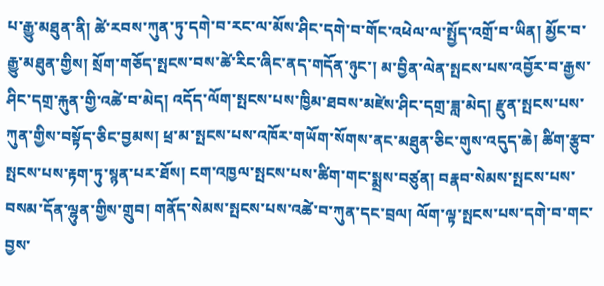པ་རྒྱུ་མཐུན་ནི། ཚེ་རབས་ཀུན་ཏུ་དགེ་བ་རང་ལ་མོས་ཤིང་དགེ་བ་གོང་འཕེལ་ལ་སྤྱོད་འགྲོ་བ་ཡིན། མྱོང་བ་རྒྱུ་མཐུན་གྱིས། སྲོག་གཅོད་སྤངས་བས་ཚེ་རིང་ཞིང་ནད་གདོན་ཉུང་། མ་བྱིན་ལེན་སྤངས་པས་འབྱོར་བ་རྒྱས་ཤིང་དགྲ་རྐུན་གྱི་འཚེ་བ་མེད། འདོད་ལོག་སྤངས་པས་ཁྱིམ་ཐབས་མཛེས་ཤིང་དགྲ་ཟླ་མེད། རྫུན་སྤངས་པས་ཀུན་གྱིས་བསྟོད་ཅིང་བྱམས། ཕྲ་མ་སྤངས་པས་འཁོར་གཡོག་སོགས་ནང་མཐུན་ཅིང་གུས་འདུད་ཆེ། ཚིག་རྩུབ་སྤངས་པས་རྟག་ཏུ་སྙན་པར་ཐོས། ངག་འཁྱལ་སྤངས་པས་ཚིག་གང་སྨྲས་བཙུན། བརྣབ་སེམས་སྤངས་པས་བསམ་དོན་ལྷུན་གྱིས་གྲུབ། གནོད་སེམས་སྤངས་པས་འཚེ་བ་ཀུན་དང་བྲལ། ལོག་ལྟ་སྤངས་པས་དགེ་བ་གང་བྱས་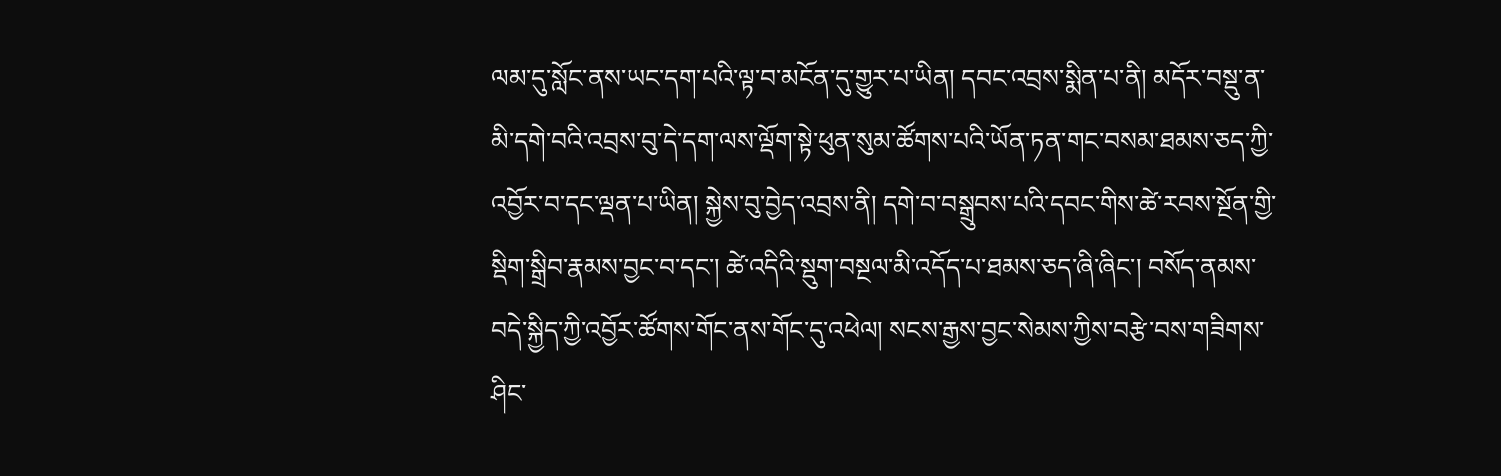ལམ་དུ་སློང་ནས་ཡང་དག་པའི་ལྟ་བ་མངོན་དུ་གྱུར་པ་ཡིན། དབང་འབྲས་སྨིན་པ་ནི། མདོར་བསྡུ་ན་མི་དགེ་བའི་འབྲས་བུ་དེ་དག་ལས་ལྡོག་སྟེ་ཕུན་སུམ་ཚོགས་པའི་ཡོན་ཏན་གང་བསམ་ཐམས་ཅད་ཀྱི་འབྱོར་བ་དང་ལྡན་པ་ཡིན། སྐྱེས་བུ་བྱེད་འབྲས་ནི། དགེ་བ་བསྒྲུབས་པའི་དབང་གིས་ཚེ་རབས་སྔོན་གྱི་སྡིག་སྒྲིབ་རྣམས་བྱང་བ་དང་། ཚེ་འདིའི་སྡུག་བསྔལ་མི་འདོད་པ་ཐམས་ཅད་ཞི་ཞིང་། བསོད་ནམས་བདེ་སྐྱིད་ཀྱི་འབྱོར་ཚོགས་གོང་ནས་གོང་དུ་འཕེལ། སངས་རྒྱས་བྱང་སེམས་ཀྱིས་བརྩེ་བས་གཟིགས་ཤིང་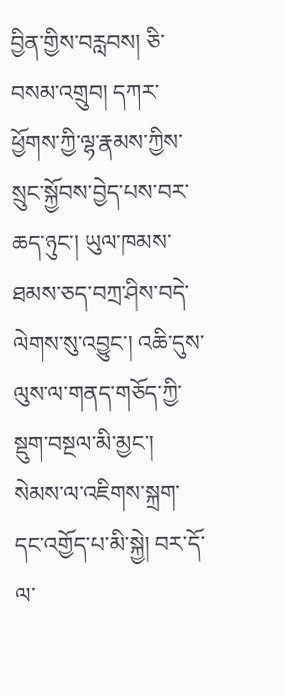བྱིན་གྱིས་བརླབས། ཅི་བསམ་འགྲུབ། དཀར་ཕྱོགས་ཀྱི་ལྷ་རྣམས་ཀྱིས་སྲུང་སྐྱོབས་བྱེད་པས་བར་ཆད་ཉུང་། ཡུལ་ཁམས་ཐམས་ཅད་བཀྲ་ཤིས་བདེ་ལེགས་སུ་འབྱུང་། འཆི་དུས་ལུས་ལ་གནད་གཅོད་ཀྱི་སྡུག་བསྔལ་མི་མྱང་། སེམས་ལ་འཇིགས་སྐྲག་དང་འགྱོད་པ་མི་སྐྱེ། བར་དོ་ལ་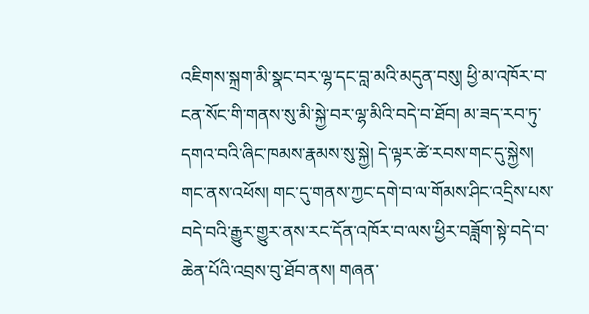འཇིགས་སྐྲག་མི་སྣང་བར་ལྷ་དང་བླ་མའི་མདུན་བསུ། ཕྱི་མ་འཁོར་བ་ངན་སོང་གི་གནས་སུ་མི་སྐྱེ་བར་ལྷ་མིའི་བདེ་བ་ཐོབ། མ་ཟད་རབ་ཏུ་དགའ་བའི་ཞིང་ཁམས་རྣམས་སུ་སྐྱེ། དེ་ལྟར་ཚེ་རབས་གང་དུ་སྐྱེས། གང་ནས་འཕོས། གང་དུ་གནས་ཀྱང་དགེ་བ་ལ་གོམས་ཤིང་འདྲིས་པས་བདེ་བའི་རྒྱུར་གྱུར་ནས་རང་དོན་འཁོར་བ་ལས་ཕྱིར་བཟློག་སྟེ་བདེ་བ་ཆེན་པོའི་འབྲས་བུ་ཐོབ་ནས། གཞན་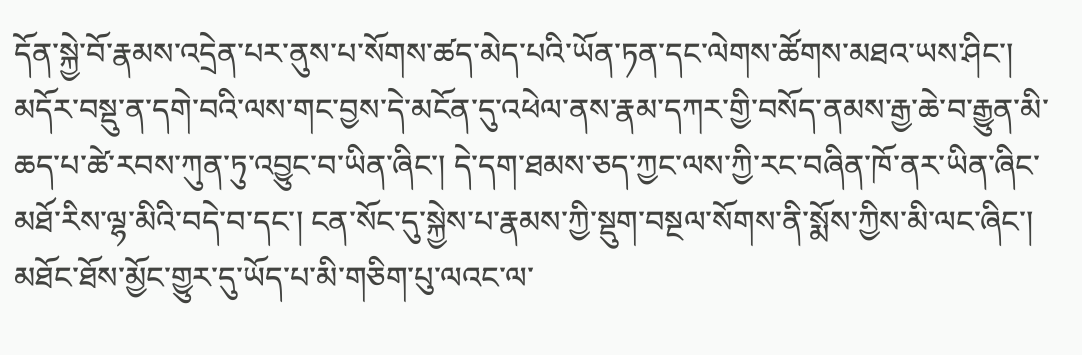དོན་སྐྱེ་བོ་རྣམས་འདྲེན་པར་ནུས་པ་སོགས་ཚད་མེད་པའི་ཡོན་ཏན་དང་ལེགས་ཚོགས་མཐའ་ཡས་ཤིང་། མདོར་བསྡུ་ན་དགེ་བའི་ལས་གང་བྱས་དེ་མངོན་དུ་འཕེལ་ནས་རྣམ་དཀར་གྱི་བསོད་ནམས་རྒྱ་ཆེ་བ་རྒྱུན་མི་ཆད་པ་ཚེ་རབས་ཀུན་ཏུ་འབྱུང་བ་ཡིན་ཞིང་། དེ་དག་ཐམས་ཅད་ཀྱང་ལས་ཀྱི་རང་བཞིན་ཁོ་ནར་ཡིན་ཞིང་མཐོ་རིས་ལྷ་མིའི་བདེ་བ་དང་། ངན་སོང་དུ་སྐྱེས་པ་རྣམས་ཀྱི་སྡུག་བསྔལ་སོགས་ནི་སྨོས་ཀྱིས་མི་ལང་ཞིང་། མཐོང་ཐོས་མྱོང་གྱུར་དུ་ཡོད་པ་མི་གཅིག་པུ་ལའང་ལ་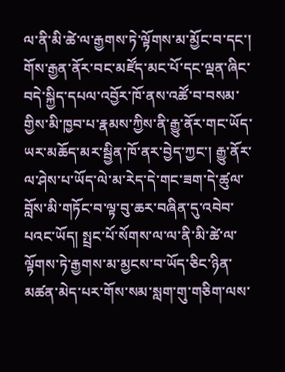ལ་ནི་མི་ཚེ་ལ་རྒྱགས་ཏེ་ལྟོགས་མ་མྱོང་བ་དང་། གོས་རྒྱན་ནོར་བང་མཛོད་མང་པོ་དང་ལྡན་ཞིང་བདེ་སྐྱིད་དཔལ་འབྱོར་ཁོ་ནས་འཚོ་བ་བསམ་གྱིས་མི་ཁྱབ་པ་རྣམས་ཀྱིས་ནི་རྒྱུ་ནོར་གང་ཡོད་ཡར་མཆོད་མར་སྦྱིན་ཁོ་ནར་བྱེད་ཀྱང་། རྒྱུ་ནོར་ལ་ཤེས་པ་ཡོད་ལེ་མ་རེད་དེ་གང་ཟག་དེ་ཚུལ་བློས་མི་གཏོང་བ་ལྟ་བུ་ཆར་བཞིན་དུ་འབེབ་པའང་ཡོད། སྤྲང་པོ་སོགས་ལ་ལ་ནི་མི་ཚེ་ལ་ལྟོགས་ཏེ་རྒྱགས་མ་མྱངས་བ་ཡོད་ཅིང་ཉིན་མཚན་མེད་པར་གོས་སམ་སླག་གུ་གཅིག་ལས་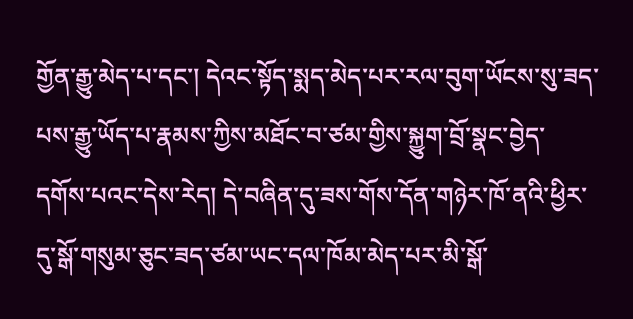གྱོན་རྒྱུ་མེད་པ་དང་། དེའང་སྟོད་སྨད་མེད་པར་རལ་བུག་ཡོངས་སུ་ཟད་པས་རྒྱུ་ཡོད་པ་རྣམས་ཀྱིས་མཐོང་བ་ཙམ་གྱིས་སྐྱུག་བྲོ་སྣང་བྱེད་དགོས་པའང་དེས་རེད། དེ་བཞིན་དུ་ཟས་གོས་དོན་གཉེར་ཁོ་ནའི་ཕྱིར་དུ་སྒོ་གསུམ་ཅུང་ཟད་ཙམ་ཡང་དལ་ཁོམ་མེད་པར་མི་སྒོ་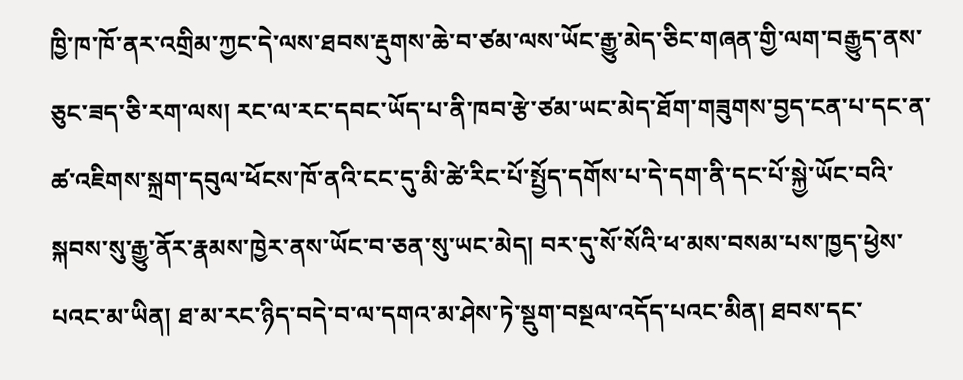ཁྱི་ཁ་ཁོ་ནར་འགྲིམ་ཀྱང་དེ་ལས་ཐབས་རྡུགས་ཆེ་བ་ཙམ་ལས་ཡོང་རྒྱུ་མེད་ཅིང་གཞན་གྱི་ལག་བརྒྱུད་ནས་ཅུང་ཟད་ཅི་རག་ལས། རང་ལ་རང་དབང་ཡོད་པ་ནི་ཁབ་རྩེ་ཙམ་ཡང་མེད་ཐོག་གཟུགས་བྱད་ངན་པ་དང་ན་ཚ་འཇིགས་སྐྲག་དབུལ་ཕོངས་ཁོ་ནའི་ངང་དུ་མི་ཚེ་རིང་པོ་སྤྱོད་དགོས་པ་དེ་དག་ནི་དང་པོ་སྐྱེ་ཡོང་བའི་སྐབས་སུ་རྒྱུ་ནོར་རྣམས་ཁྱེར་ནས་ཡོང་བ་ཅན་སུ་ཡང་མེད། བར་དུ་སོ་སོའི་ཕ་མས་བསམ་པས་ཁྱད་ཕྱེས་པའང་མ་ཡིན། ཐ་མ་རང་ཉིད་བདེ་བ་ལ་དགའ་མ་ཤེས་ཏེ་སྡུག་བསྔལ་འདོད་པའང་མིན། ཐབས་དང་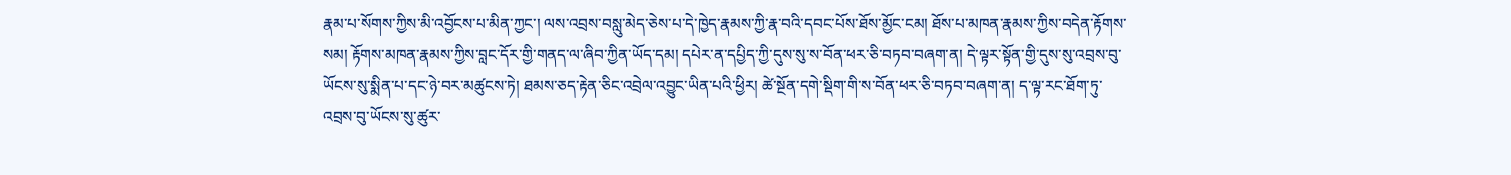རྣམ་པ་སོགས་ཀྱིས་མི་འབྱོངས་པ་མིན་ཀྱང་། ལས་འབྲས་བསླུ་མེད་ཅེས་པ་དེ་ཁྱེད་རྣམས་ཀྱི་རྣ་བའི་དབང་པོས་ཐོས་མྱོང་ངམ། ཐོས་པ་མཁན་རྣམས་ཀྱིས་བདེན་རྟོགས་སམ། རྟོགས་མཁན་རྣམས་ཀྱིས་བླང་དོར་གྱི་གནད་ལ་ཞིབ་ཀྱིན་ཡོད་དམ། དཔེར་ན་དཔྱིད་ཀྱི་དུས་སུ་ས་བོན་ཕར་ཅི་བཏབ་བཞག་ན། དེ་ལྟར་སྟོན་གྱི་དུས་སུ་འབྲས་བུ་ཡོངས་སུ་སྨིན་པ་དང་ཉེ་བར་མཚུངས་ཏེ། ཐམས་ཅད་རྟེན་ཅིང་འབྲེལ་འབྱུང་ཡིན་པའི་ཕྱིར། ཚེ་སྔོན་དགེ་སྡིག་གི་ས་བོན་ཕར་ཅི་བཏབ་བཞག་ན། ད་ལྟ་རང་ཐོག་ཏུ་འབྲས་བུ་ཡོངས་སུ་ཚུར་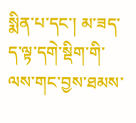སྨིན་པ་དང་། མ་ཟད་ད་ལྟ་དགེ་སྡིག་གི་ལས་གང་བྱས་ཐམས་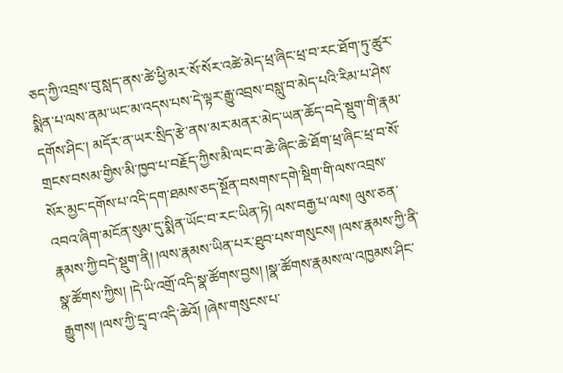ཅད་ཀྱི་འབྲས་བུ་སླད་ནས་ཚེ་ཕྱི་མར་སོ་སོར་འཚེ་མེད་ཕྲ་ཞིང་ཕྲ་བ་རང་ཐོག་ཏུ་ཚུར་སྨིན་པ་ལས་ནམ་ཡང་མ་འདས་པས་དེ་ལྟར་རྒྱུ་འབྲས་བསླུ་བ་མེད་པའི་རིམ་པ་ཤེས་དགོས་ཤིང་། མདོར་ན་ཡར་སྲིད་རྩེ་ནས་མར་མནར་མེད་ཡན་ཆོད་བདེ་སྡུག་གི་རྣམ་གྲངས་བསམ་གྱིས་མི་ཁྱབ་པ་བརྗོད་ཀྱིས་མི་ལང་བ་ཆེ་ཞིང་ཆེ་ཐོག་ཕྲ་ཞིང་ཕྲ་བ་སོ་སོར་མྱང་དགོས་པ་འདི་དག་ཐམས་ཅད་སྔོན་བསགས་དགེ་སྡིག་གི་ལས་འབྲས་འབའ་ཞིག་མངོན་སུམ་དུ་སྨིན་ཡོང་བ་རང་ཡིན་ཏེ། ལས་བརྒྱ་པ་ལས། ལུས་ཅན་རྣམས་ཀྱི་བདེ་སྡུག་ནི། །ལས་རྣམས་ཡིན་པར་ཐུབ་པས་གསུངས། །ལས་རྣམས་ཀྱི་ནི་སྣ་ཚོགས་ཀྱིས། །དེ་ཡི་འགྲོ་འདི་སྣ་ཚོགས་བྱས། །སྣ་ཚོགས་རྣམས་ལ་འཁྱམས་ཤིང་རྒྱུགས། །ལས་ཀྱི་དྲྭ་བ་འདི་ཆེའོ། །ཞེས་གསུངས་པ་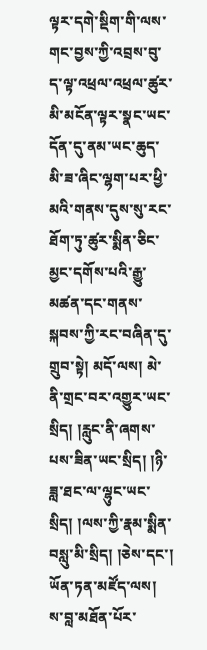ལྟར་དགེ་སྡིག་གི་ལས་གང་བྱས་ཀྱི་འབྲས་བུ་ད་ལྟ་འཕྲལ་འཕྲལ་ཚུར་མི་མངོན་ལྟར་སྣང་ཡང་དོན་དུ་ནམ་ཡང་ཆུད་མི་ཟ་ཞིང་ལྷག་པར་ཕྱི་མའི་གནས་དུས་སུ་རང་ཐོག་ཏུ་ཚུར་སྨིན་ཅིང་མྱང་དགོས་པའི་རྒྱུ་མཚན་དང་གནས་སྐབས་ཀྱི་རང་བཞིན་དུ་གྲུབ་སྟེ། མདོ་ལས། མེ་ནི་གྲང་བར་འགྱུར་ཡང་སྲིད། །རླུང་ནི་ཞགས་པས་ཟིན་ཡང་སྲིད། །ཉི་ཟླ་ཐང་ལ་ལྷུང་ཡང་སྲིད། །ལས་ཀྱི་རྣམ་སྨིན་བསླུ་མི་སྲིད། །ཅེས་དང་། ཡོན་ཏན་མཛོད་ལས། ས་བླ་མཐོན་པོར་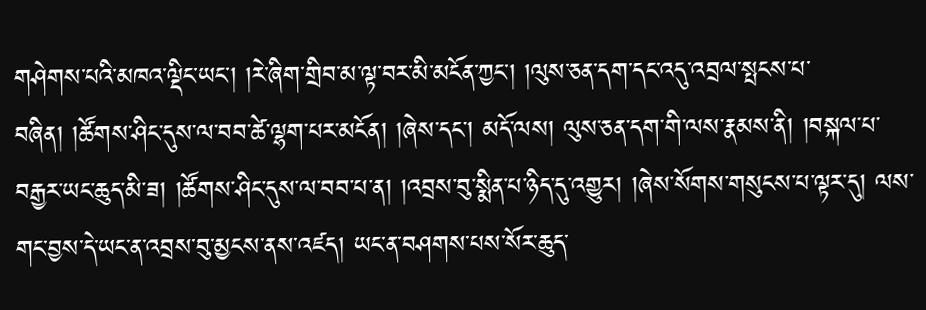གཤེགས་པའི་མཁའ་ལྡིང་ཡང་། །རེ་ཞིག་གྲིབ་མ་ལྟ་བར་མི་མངོན་ཀྱང་། །ལུས་ཅན་དག་དང་འདུ་འབྲལ་སྤངས་པ་བཞིན། །ཚོགས་ཤིང་དུས་ལ་བབ་ཚེ་ལྷག་པར་མངོན། །ཞེས་དང་། མདོ་ལས། ལུས་ཅན་དག་གི་ལས་རྣམས་ནི། །བསྐལ་པ་བརྒྱར་ཡང་ཆུད་མི་ཟ། །ཚོགས་ཤིང་དུས་ལ་བབ་པ་ན། །འབྲས་བུ་སྨིན་པ་ཉིད་དུ་འགྱུར། །ཞེས་སོགས་གསུངས་པ་ལྟར་དུ། ལས་གང་བྱས་དེ་ཡང་ན་འབྲས་བུ་མྱངས་ནས་འཛད། ཡང་ན་བཤགས་པས་སོར་ཆུད་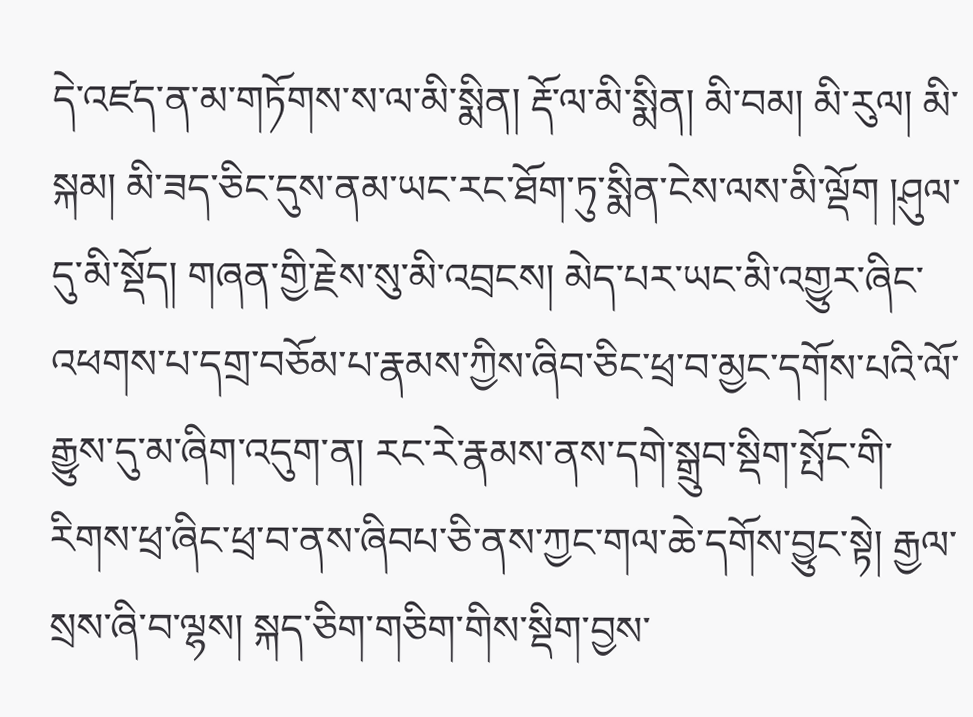དེ་འཛད་ན་མ་གཏོགས་ས་ལ་མི་སྨིན། རྡོ་ལ་མི་སྨིན། མི་བམ། མི་རུལ། མི་སྐམ། མི་ཟད་ཅིང་དུས་ནམ་ཡང་རང་ཐོག་ཏུ་སྨིན་ངེས་ལས་མི་ལྡོག །ཤུལ་དུ་མི་སྡོད། གཞན་གྱི་རྗེས་སུ་མི་འབྲངས། མེད་པར་ཡང་མི་འགྱུར་ཞིང་འཕགས་པ་དགྲ་བཅོམ་པ་རྣམས་ཀྱིས་ཞིབ་ཅིང་ཕྲ་བ་མྱང་དགོས་པའི་ལོ་རྒྱུས་དུ་མ་ཞིག་འདུག་ན། རང་རེ་རྣམས་ནས་དགེ་སྒྲུབ་སྡིག་སྤོང་གི་རིགས་ཕྲ་ཞིང་ཕྲ་བ་ནས་ཞིབཔ་ཅི་ནས་ཀྱང་གལ་ཆེ་དགོས་བྱུང་སྟེ། རྒྱལ་སྲས་ཞི་བ་ལྷས། སྐད་ཅིག་གཅིག་གིས་སྡིག་བྱས་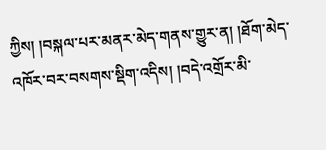ཀྱིས། །བསྐལ་པར་མནར་མེད་གནས་གྱུར་ན། །ཐོག་མེད་འཁོར་བར་བསགས་སྡིག་འདིས། །བདེ་འགྲོར་མི་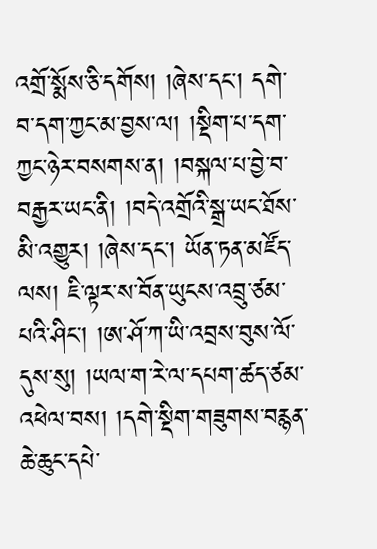འགྲོ་སྨོས་ཅི་དགོས། །ཞེས་དང་། དགེ་བ་དག་ཀྱང་མ་བྱས་ལ། །སྡིག་པ་དག་ཀྱང་ཉེར་བསགས་ན། །བསྐལ་པ་བྱེ་བ་བརྒྱར་ཡང་ནི། །བདེ་འགྲོའི་སྒྲ་ཡང་ཐོས་མི་འགྱུར། །ཞེས་དང་། ཡོན་ཏན་མཛོད་ལས། ཇི་ལྟར་ས་བོན་ཡུངས་འབྲུ་ཙམ་པའི་ཤིང་། །ཨ་ཤོ་ཀ་ཡི་འབྲས་བུས་ལོ་དུས་སུ། །ཡལ་ག་རེ་ལ་དཔག་ཚད་ཙམ་འཕེལ་བས། །དགེ་སྡིག་གཟུགས་བརྙན་ཆེ་ཆུང་དཔེ་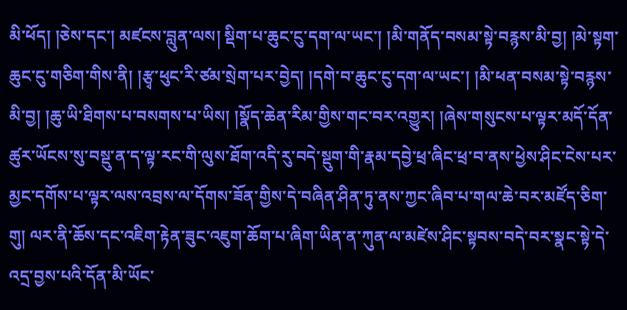མི་ཕོད། །ཅེས་དང་། མཛངས་བླུན་ལས། སྡིག་པ་ཆུང་ངུ་དག་ལ་ཡང་། །མི་གནོད་བསམ་སྟེ་བརྙས་མི་བྱ། །མེ་སྟག་ཆུང་ངུ་གཅིག་གིས་ནི། །རྩྭ་ཕུང་རི་ཙམ་སྲེག་པར་བྱེད། །དགེ་བ་ཆུང་ངུ་དག་ལ་ཡང་། །མི་ཕན་བསམ་སྟེ་བརྙས་མི་བྱ། །ཆུ་ཡི་ཐིགས་པ་བསགས་པ་ཡིས། །སྣོད་ཆེན་རིམ་གྱིས་གང་བར་འགྱུར། །ཞེས་གསུངས་པ་ལྟར་མདོ་དོན་ཚུར་ཡོངས་སུ་བསྡུ་ན་ད་ལྟ་རང་གི་ལུས་ཐོག་འདི་རུ་བདེ་སྡུག་གི་རྣམ་དབྱེ་ཕྲ་ཞིང་ཕྲ་བ་ནས་ཕྱེས་ཤིང་ངེས་པར་མྱང་དགོས་པ་ལྟར་ལས་འབྲས་ལ་དོགས་ཟོན་གྱིས་དེ་བཞིན་ཤིན་ཏུ་ནས་ཀྱང་ཞིབ་པ་གལ་ཆེ་བར་མཛོད་ཅིག་གུ། ལར་ནི་ཆོས་དང་འཇིག་རྟེན་ཟུང་འཇུག་ཆོག་པ་ཞིག་ཡིན་ན་ཀུན་ལ་མཛེས་ཤིང་སྟབས་བདེ་བར་སྣང་སྟེ་དེ་འདྲ་བྱས་པའི་དོན་མི་ཡོང་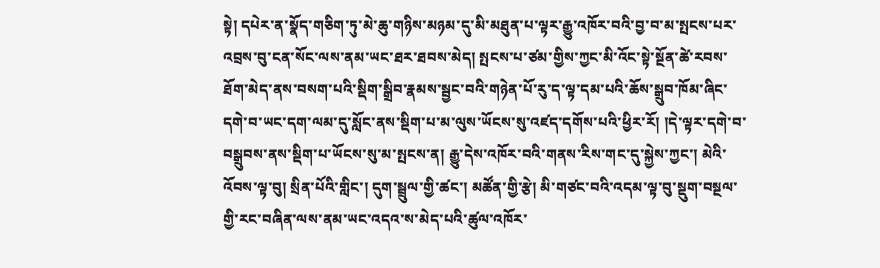སྟེ། དཔེར་ན་སྣོད་གཅིག་ཏུ་མེ་ཆུ་གཉིས་མཉམ་དུ་མི་མཐུན་པ་ལྟར་རྒྱུ་འཁོར་བའི་བྱ་བ་མ་སྤངས་པར་འབྲས་བུ་ངན་སོང་ལས་ནམ་ཡང་ཐར་ཐབས་མེད། སྤངས་པ་ཙམ་གྱིས་ཀྱང་མི་འོང་སྟེ་སྔོན་ཚེ་རབས་ཐོག་མེད་ནས་བསག་པའི་སྡིག་སྒྲིབ་རྣམས་སྦྱང་བའི་གཉེན་པོ་རུ་ད་ལྟ་དམ་པའི་ཆོས་སྒྲུབ་ཁོམ་ཞིང་དགེ་བ་ཡང་དག་ལམ་དུ་སློང་ནས་སྡིག་པ་མ་ལུས་ཡོངས་སུ་འཛད་དགོས་པའི་ཕྱིར་རོ། །དེ་ལྟར་དགེ་བ་བསྒྲུབས་ནས་སྡིག་པ་ཡོངས་སུ་མ་སྤངས་ན། རྒྱུ་དེས་འཁོར་བའི་གནས་རིས་གང་དུ་སྐྱེས་ཀྱང་། མེའི་འོབས་ལྟ་བུ། སྲིན་པོའི་གླིང་། དུག་སྦྲུལ་གྱི་ཚང་། མཚོན་གྱི་རྩེ། མི་གཙང་བའི་འདམ་ལྟ་བུ་སྡུག་བསྔལ་གྱི་རང་བཞིན་ལས་ནམ་ཡང་འདའ་ས་མེད་པའི་ཚུལ་འཁོར་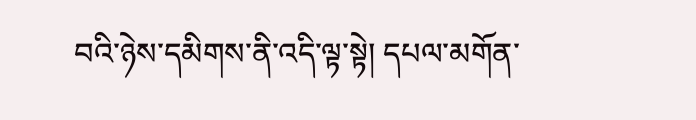བའི་ཉེས་དམིགས་ནི་འདི་ལྟ་སྟེ། དཔལ་མགོན་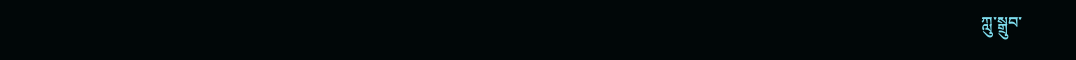ཀླུ་སྒྲུབ་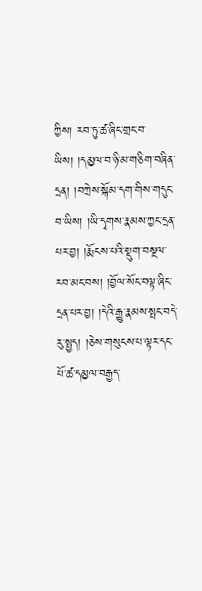ཀྱིས། རབ་ཏུ་ཚ་ཞིང་གྲང་བ་ཡིས། །དམྱལ་བ་ཉི་མ་གཅིག་བཞིན་དྲན། །བཀྲེས་སྐོམ་དག་གིས་གདུང་བ་ཡིས། །ཡི་དྭགས་རྣམས་ཀྱང་དྲན་པར་བྱ། །རྨོངས་པའི་སྡུག་བསྔལ་རབ་མང་བས། །བྱོལ་སོང་བལྟ་ཞིང་དྲན་པར་བྱ། །དེའི་རྒྱུ་རྣམས་སྤང་བདེ་རུ་སྤྱད། །ཅེས་གསུངས་པ་ལྟར་དང་པོ་ཚ་དམྱལ་བརྒྱད་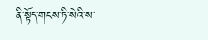ནི་སྟོད་གངས་ཏི་སེའི་ས་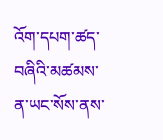འོག་དཔག་ཚད་བཞིའི་མཚམས་ན་ཡང་སོས་ནས་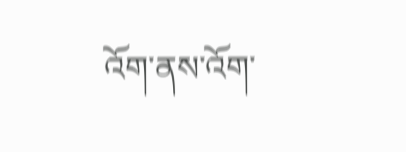འོག་ནས་འོག་